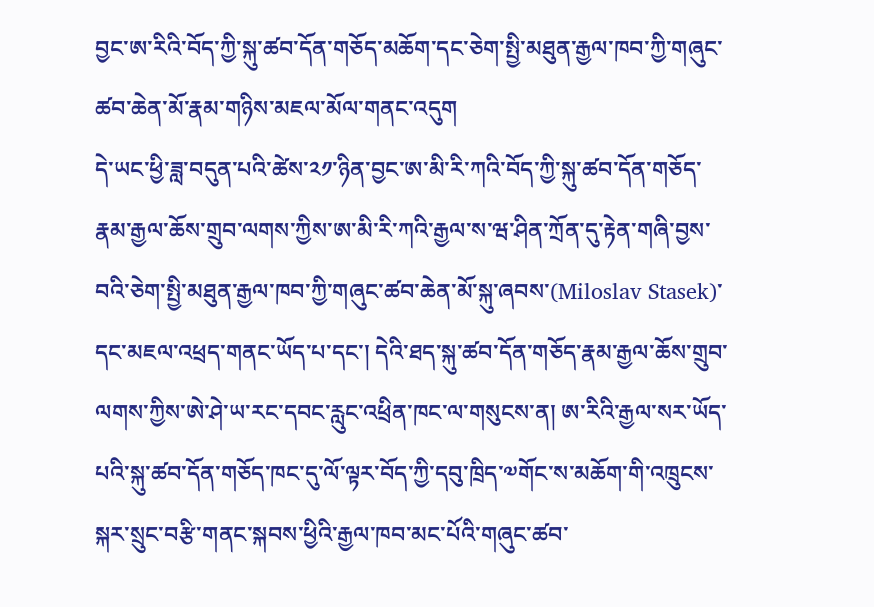བྱང་ཨ་རིའི་བོད་ཀྱི་སྐུ་ཚབ་དོན་གཅོད་མཆོག་དང་ཅེག་སྤྱི་མཐུན་རྒྱལ་ཁབ་ཀྱི་གཞུང་ཚབ་ཆེན་མོ་རྣམ་གཉིས་མཇལ་མོལ་གནང་འདུག
དེ་ཡང་ཕྱི་ཟླ་བདུན་པའི་ཚེས་༢༡་ཉིན་བྱང་ཨ་མི་རི་ཀའི་བོད་ཀྱི་སྐུ་ཚབ་དོན་གཅོད་རྣམ་རྒྱལ་ཆོས་གྲུབ་ལགས་ཀྱིས་ཨ་མི་རི་ཀའི་རྒྱལ་ས་ཝ་ཤིན་ཀྲོན་དུ་རྟེན་གཞི་བྱས་བའི་ཅེག་སྤྱི་མཐུན་རྒྱལ་ཁབ་ཀྱི་གཞུང་ཚབ་ཆེན་མོ་སྐུ་ཞབས་(Miloslav Stasek)་དང་མཇལ་འཕྲད་གནང་ཡོད་པ་དང་། དེའི་ཐད་སྐུ་ཚབ་དོན་གཅོད་རྣམ་རྒྱལ་ཆོས་གྲུབ་ལགས་ཀྱིས་ཨེ་ཤེ་ཡ་རང་དབང་རླུང་འཕྲིན་ཁང་ལ་གསུངས་ན། ཨ་རིའི་རྒྱལ་སར་ཡོད་པའི་སྐུ་ཚབ་དོན་གཅོད་ཁང་དུ་ལོ་ལྟར་བོད་ཀྱི་དབུ་ཁྲིད་༧གོང་ས་མཆོག་གི་འཁྲུངས་སྐར་སྲུང་བརྩི་གནང་སྐབས་ཕྱིའི་རྒྱལ་ཁབ་མང་པོའི་གཞུང་ཚབ་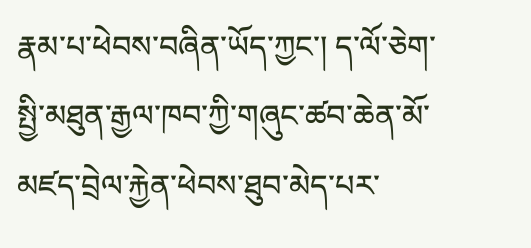རྣམ་པ་ཕེབས་བཞིན་ཡོད་ཀྱང་། ད་ལོ་ཅེག་སྤྱི་མཐུན་རྒྱལ་ཁབ་ཀྱི་གཞུང་ཚབ་ཆེན་མོ་མཛད་བྲེལ་རྐྱེན་ཕེབས་ཐུབ་མེད་པར་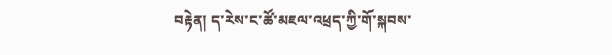བརྟེན། ད་རེས་ང་ཚོ་མཇལ་འཕྲད་ཀྱི་གོ་སྐབས་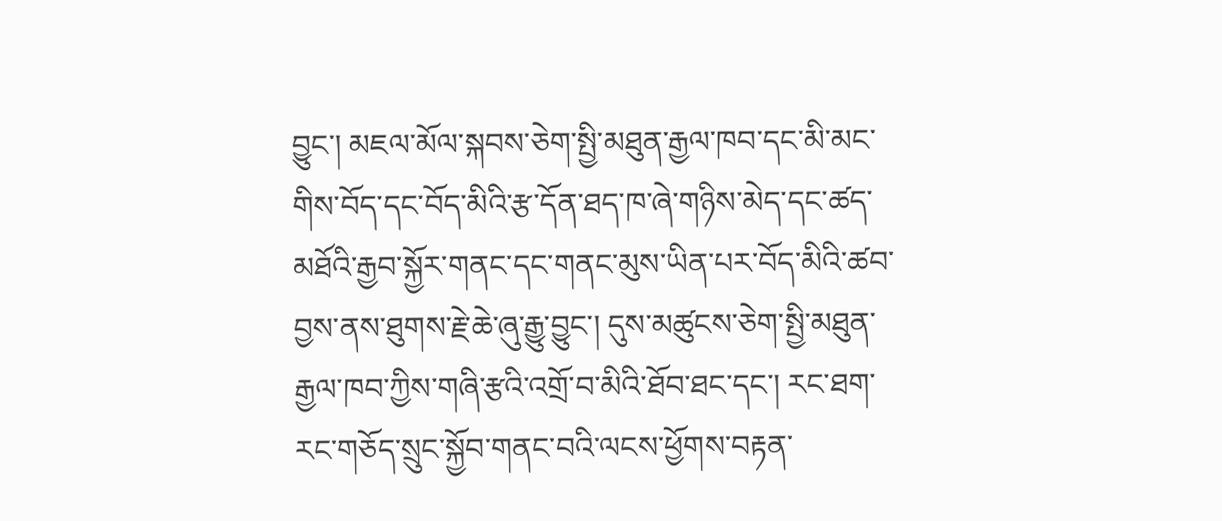བྱུང་། མཇལ་མོལ་སྐབས་ཅེག་སྤྱི་མཐུན་རྒྱལ་ཁབ་དང་མི་མང་གིས་བོད་དང་བོད་མིའི་རྩ་དོན་ཐད་ཁ་ཞེ་གཉིས་མེད་དང་ཚད་མཐོའི་རྒྱབ་སྐྱོར་གནང་དང་གནང་མུས་ཡིན་པར་བོད་མིའི་ཚབ་བྱས་ནས་ཐུགས་རྗེ་ཆེ་ཞུ་རྒྱུ་བྱུང་། དུས་མཚུངས་ཅེག་སྤྱི་མཐུན་རྒྱལ་ཁབ་ཀྱིས་གཞི་རྩའི་འགྲོ་བ་མིའི་ཐོབ་ཐང་དང་། རང་ཐག་རང་གཅོད་སྲུང་སྐྱོབ་གནང་བའི་ལངས་ཕྱོགས་བརྟན་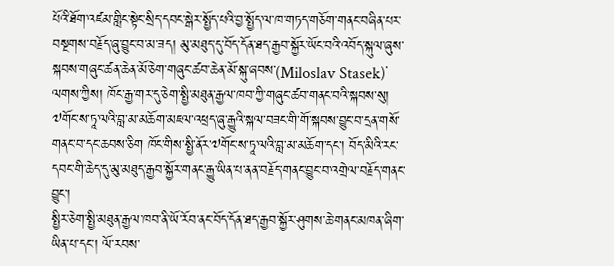པོའི་ཐོག་འཛམ་གླིང་སྟེང་སྲིད་དབང་སྒེར་སྤྱོད་པའི་བྱ་སྤྱོད་ལ་ཁ་གཏད་གཅོག་གནང་བཞིན་པར་བསྔགས་བརྗོད་ཞུ་བྱུང་བ་མ་ཟད། མུ་མཐུད་དུ་བོད་དོན་ཐད་རྒྱབ་སྐྱོར་ཡོང་བའི་འབོད་སྐུལ་ཞུས་སྐབས་གཞུང་ཚན་ཆེན་མོ་ཅེག་གཞུང་ཚབ་ཆེན་མོ་སྐུ་ཞབས་(Miloslav Stasek)་ལགས་ཀྱིས། ཁོང་རྒྱ་གར་དུ་ཅེག་སྤྱི་མཐུན་རྒྱལ་ཁབ་ཀྱི་གཞུང་ཚབ་གནང་བའི་སྐབས་སུ། ༧གོང་ས་ཏཱ་ལའི་བླ་མ་མཆོག་མཇལ་འཕྲད་ཞུ་རྒྱུའི་སྐལ་བཟང་གི་གོ་སྐབས་བྱུང་བ་དྲན་གསོ་གནང་བ་དང་ཆབས་ཅིག ཁོང་གིས་སྤྱི་ནོར་༧གོང་ས་ཏཱ་ལའི་བླ་མ་མཆོག་དང་། བོད་མིའི་རང་དབང་གི་ཆེད་དུ་མུ་མཐུད་རྒྱབ་སྐྱོར་གནང་རྒྱུ་ཡིན་པ་ནན་བརྗོད་གནང་བྱུང་བ་འགྲེལ་བརྗོད་གནང་བྱུང་།
སྤྱིར་ཅེག་སྤྱི་མཐུན་རྒྱལ་ཁབ་ནི་ཡོ་རོབ་ནང་བོད་དོན་ཐད་རྒྱབ་སྐྱོར་ཤུགས་ཆེ་གནང་མཁན་ཞིག་ཡིན་པ་དང་། ལོ་རབས་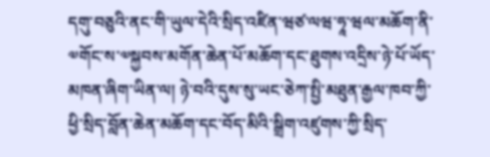དགུ་བཅུའི་ནང་གི་ཡུལ་དེའི་སྲིད་འཛིན་ཝཙ་ལཝ་ཧཱ་ཝལ་མཆོག་ནི་༧གོང་ས་༧སྐྱབས་མགོན་ཆེན་པོ་མཆོག་དང་ཐུགས་འདྲིས་ཉེ་པོ་ཡོད་མཁན་ཞིག་ཡིན་ལ། ཉེ་བའི་དུས་སུ་ཡང་ཅེཀ་སྤྱི་མཐུན་རྒྱལ་ཁབ་ཀྱི་ཕྱི་སྲིད་བློན་ཆེན་མཆོག་དང་བོད་མིའི་སྒྲིག་འཛུགས་ཀྱི་སྲིད་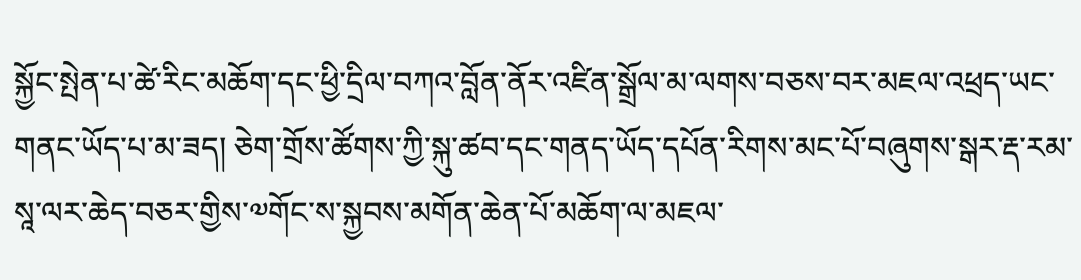སྐྱོང་སྤེན་པ་ཚེ་རིང་མཆོག་དང་ཕྱི་དྲིལ་བཀའ་བློན་ནོར་འཛིན་སྒྲོལ་མ་ལགས་བཅས་བར་མཇལ་འཕྲད་ཡང་གནང་ཡོད་པ་མ་ཟད། ཅེག་གྲོས་ཚོགས་ཀྱི་སྐུ་ཚབ་དང་གནད་ཡོད་དཔོན་རིགས་མང་པོ་བཞུགས་སྒར་རྡ་རམ་སཱ་ལར་ཆེད་བཅར་གྱིས་༧གོང་ས་སྐྱབས་མགོན་ཆེན་པོ་མཆོག་ལ་མཇལ་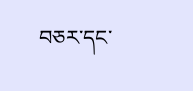བཅར་དང་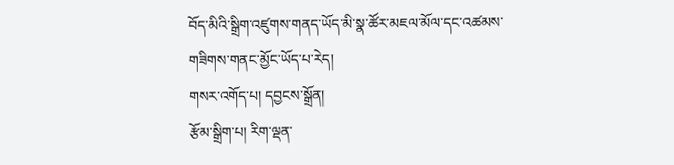བོད་མིའི་སྒྲིག་འཛུགས་གནད་ཡོད་མི་སྣ་ཚོར་མཇལ་མོལ་དང་འཚམས་གཟིགས་གནང་མྱོང་ཡོད་པ་རེད།
གསར་འགོད་པ། དབྱངས་སྒྲོན།
རྩོམ་སྒྲིག་པ། རིག་ལྡན་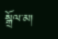སྒྲོལ་མ།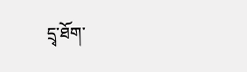དྲྭ་ཐོག་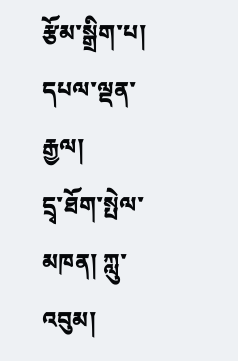རྩོམ་སྒྲིག་པ། དཔལ་ལྡན་རྒྱལ།
དྲྭ་ཐོག་སྤེལ་མཁན། ཀླུ་འབུམ།